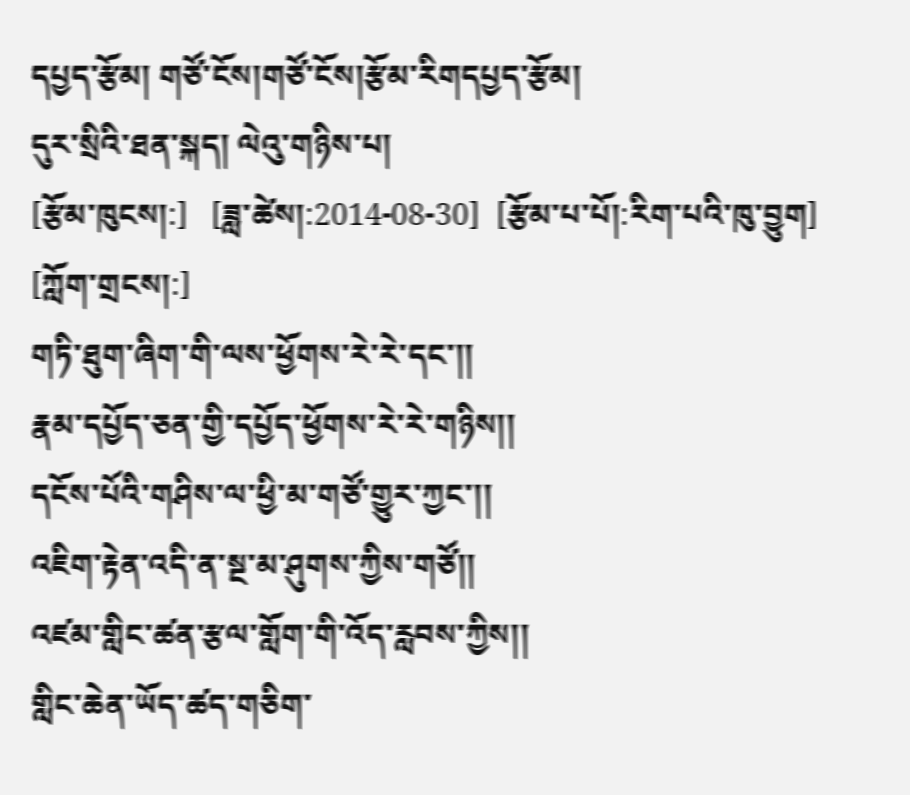དཔྱད་རྩོམ། གཙོ་ངོས།གཙོ་ངོས།རྩོམ་རིགདཔྱད་རྩོམ།
དུར་སྲིའི་ཐན་སྐད། ལེའུ་གཉིས་པ།
[རྩོམ་ཁུངས།:]   [ཟླ་ཚེས།:2014-08-30]  [རྩོམ་པ་པོ།:རིག་པའི་ཁུ་བྱུག]  [ཀློག་གྲངས།:]
གཏི་ཐུག་ཞིག་གི་ལས་ཕྱོགས་རེ་རེ་དང་།།
རྣམ་དཔྱོད་ཅན་གྱི་དཔྱོད་ཕྱོགས་རེ་རེ་གཉིས།།
དངོས་པོའི་གཤིས་ལ་ཕྱི་མ་གཙོ་གྱུར་ཀྱང་།།
འཇིག་རྟེན་འདི་ན་སྔ་མ་ཤུགས་ཀྱིས་གཙོ།།
འཛམ་གླིང་ཚན་རྩལ་གློག་གི་འོད་རླབས་ཀྱིས།།
གླིང་ཆེན་ཡོད་ཚད་གཅིག་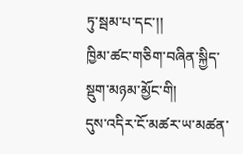ཏུ་སྦམ་པ་དང་།།
ཁྱིམ་ཚང་གཅིག་བཞིན་སྐྱིད་སྡུག་མཉམ་མྱོང་གི།
དུས་འདིར་ངོ་མཚར་ཡ་མཚན་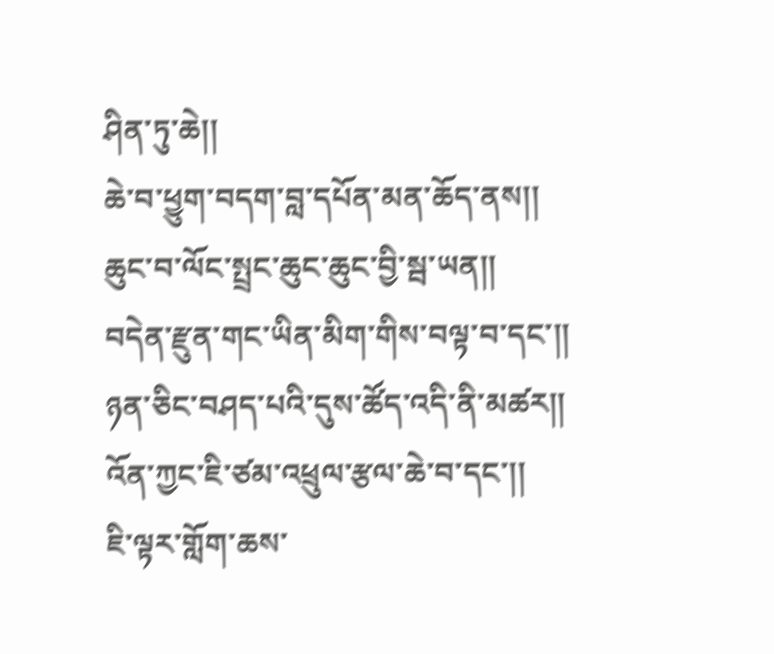ཤིན་ཏུ་ཆེ།།
ཆེ་བ་ཕྱུག་བདག་བླ་དཔོན་མན་ཆོད་ནས།།
ཆུང་བ་ལོང་སྤྲང་ཆུང་ཆུང་བྱི་སྦ་ཡན།།
བདེན་རྫུན་གང་ཡིན་མིག་གིས་བལྟ་བ་དང་།།
ཉན་ཅིང་བཤད་པའི་དུས་ཚོད་འདི་ནི་མཚར།།
འོན་ཀྱང་ཇི་ཙམ་འཕྲུལ་རྩལ་ཆེ་བ་དང་།།
ཇི་ལྟར་གློག་ཆས་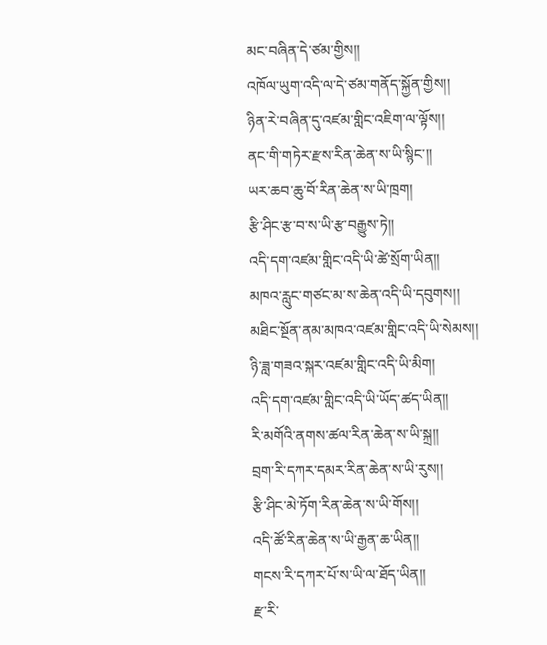མང་བཞིན་དེ་ཙམ་གྱིས།།
འཁོལ་ཡུག་འདི་ལ་དེ་ཙམ་གནོད་སྐྱོན་གྱིས།།
ཉིན་རེ་བཞིན་དུ་འཛམ་གླིང་འཇིག་ལ་ལྟོས།།
ནང་གི་གཏེར་རྫས་རིན་ཆེན་ས་ཡི་སྙིང་།།
ཡར་ཆབ་ཆུ་བོ་རིན་ཆེན་ས་ཡི་ཁྲག།
རྩི་ཤིང་རྩ་བ་ས་ཡི་རྩ་བརྒྱུས་ཏེ།།
འདི་དག་འཛམ་གླིང་འདི་ཡི་ཚེ་སྲོག་ཡིན།།
མཁའ་རླུང་གཙང་མ་ས་ཆེན་འདི་ཡི་དབུགས།།
མཐིང་སྔོན་ནམ་མཁའ་འཛམ་གླིང་འདི་ཡི་སེམས།།
ཉི་ཟླ་གཟའ་སྐར་འཛམ་གླིང་འདི་ཡི་མིག།
འདི་དག་འཛམ་གླིང་འདི་ཡི་ཡོད་ཚད་ཡིན།།
རི་མགོའི་ནགས་ཚལ་རིན་ཆེན་ས་ཡི་སྐྲ།།
བྲག་རི་དཀར་དམར་རིན་ཆེན་ས་ཡི་རུས།།
རྩི་ཤིང་མེ་ཏོག་རིན་ཆེན་ས་ཡི་གོས།།
འདི་ཚོ་རིན་ཆེན་ས་ཡི་རྒྱན་ཆ་ཡིན།།
གངས་རི་དཀར་པོ་ས་ཡི་ལ་ཐོད་ཡིན།།
རྫ་རི་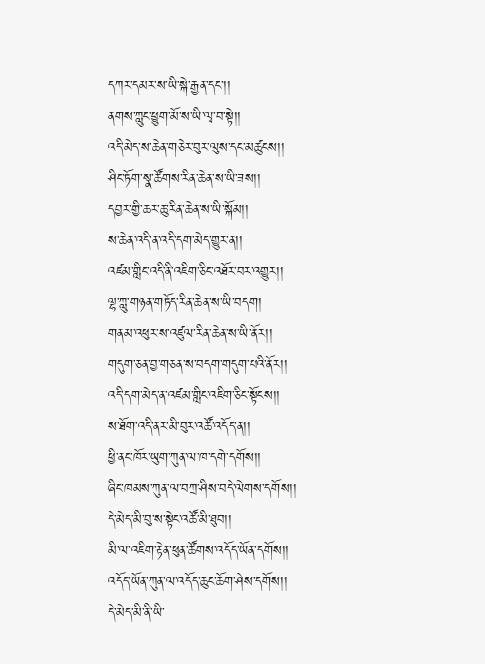དཀར་དམར་ས་ཡི་སྐེ་རྒྱན་དང་།།
ནགས་ཀླུང་ཕྱུག་མོ་ས་ཡི་ལྭ་བ་སྟེ།།
འདི་མེད་ས་ཆེན་གཅེར་བུར་ལུས་དང་མཚུངས།།
ཤིང་ཏོག་སྣ་ཚོགས་རིན་ཆེན་ས་ཡི་ཟས།།
དབྱར་གྱི་ཆར་ཆུ་རིན་ཆེན་ས་ཡི་སྐོམ།།
ས་ཆེན་འདི་ན་འདི་དག་མེད་གྱུར་ན།།
འཛམ་གླིང་འདི་ནི་འཇིག་ཅིང་འཐོར་བར་འགྱུར།།
ལྷ་ཀླུ་གཉན་གཏོད་རིན་ཆེན་ས་ཡི་བདག།
གནམ་འཕུར་ས་འཛུལ་རིན་ཆེན་ས་ཡི་ནོར།།
གདུག་ཅན་བྱ་གཅན་ས་བདག་གདུག་པའི་ནོར།།
འདི་དག་མེད་ན་འཛམ་གླིང་འཇིག་ཅིང་སྟོངས།།
ས་ཐོག་འདི་ནར་མི་བུར་འཚོ་འདོད་ན།།
ཕྱི་ནང་ཁོར་ཡུག་ཀུན་ལ་ཁ་དགེ་དགོས།།
ཞིང་ཁམས་ཀུན་ལ་བཀྲ་ཤིས་བདེ་ལེགས་དགོས།།
དེ་མེད་མི་བུ་ས་སྟེང་འཚོ་མི་ཐུབ།།
མི་ལ་འཇིག་རྟེན་ཕུན་ཚོགས་འདོད་ཡོན་དགོས།།
འདོད་ཡོན་ཀུན་ལ་འདོད་ཆུང་ཆོག་ཤེས་དགོས།།
དེ་མེད་མི་ནི་ཡི་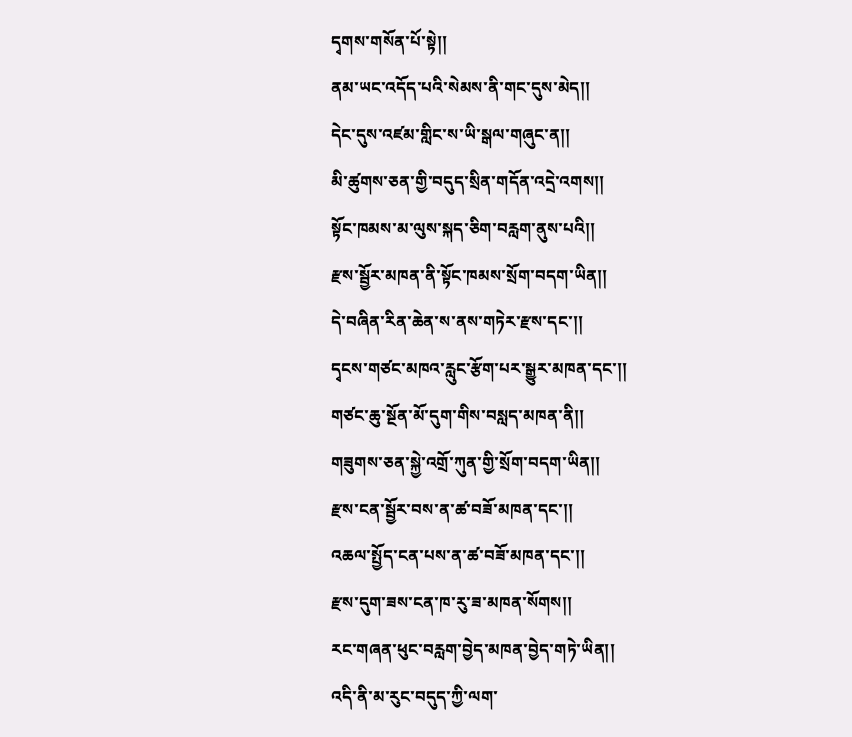དྭགས་གསོན་པོ་སྟེ།།
ནམ་ཡང་འདོད་པའི་སེམས་ནི་གང་དུས་མེད།།
དེང་དུས་འཛམ་གླིང་ས་ཡི་སྒལ་གཞུང་ན།།
མི་ཚུགས་ཅན་གྱི་བདུད་སྲིན་གདོན་འདྲེ་འགས།།
སྟོང་ཁམས་མ་ལུས་སྐད་ཅིག་བརླག་ནུས་པའི།།
རྫས་སྦྱོར་མཁན་ནི་སྟོང་ཁམས་སྲོག་བདག་ཡིན།།
དེ་བཞིན་རིན་ཆེན་ས་ནས་གཏེར་རྫས་དང་།།
དྭངས་གཙང་མཁའ་རླུང་རྩོག་པར་སྒྱུར་མཁན་དང་།།
གཙང་ཆུ་སྔོན་མོ་དུག་གིས་བསླད་མཁན་ནི།།
གཟུགས་ཅན་སྐྱེ་འགྲོ་ཀུན་གྱི་སྲོག་བདག་ཡིན།།
རྫས་ངན་སྦྱོར་བས་ན་ཚ་བཟོ་མཁན་དང་།།
འཆལ་སྤྱོད་ངན་པས་ན་ཚ་བཟོ་མཁན་དང་།།
རྫས་དུག་ཟས་ངན་ཁ་རུ་ཟ་མཁན་སོགས།།
རང་གཞན་ཕུང་བརླག་བྱེད་མཁན་བྱེད་གཏེ་ཡིན།།
འདི་ནི་མ་རུང་བདུད་ཀྱི་ལག་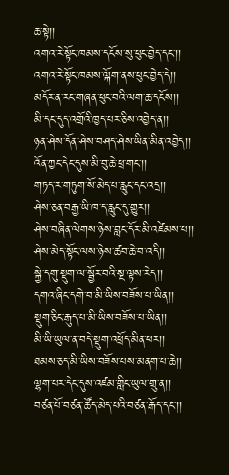ཆ་སྟེ།།
འགའ་རེ་སྟོང་ཁམས་དངོས་སུ་ཕུང་བྱེད་དང་།།
འགའ་རེ་སྟོང་ཁམས་ལྐོག་ནས་ཕུང་བྱེད་དེ།།
མདོར་ན་རང་གཞན་ཕུང་བའི་ལག་ཆ་དངོས།།
མི་དང་དུད་འགྲོའི་ཁྱད་པར་ཅིས་འབྱེད་ན།།
ཉན་ཤེས་དོན་ཤེས་བཤད་ཤེས་ཡིན་མིན་འབྱེད།།
འོན་ཀྱང་དེང་དུས་མི་བུ་ཆེ་ཕྲ་གང་།།
གཏད་ར་གཏུག་སོ་མེད་པ་རླུང་དང་འདྲ།།
ཤེས་ཅན་བརྒྱ་ཡི་ཁ་ད་རླུང་དུ་གྱུར།།
ཤེས་བཞིན་ལེགས་ཉེས་བླང་དོར་མི་འཛེམས་པ།།
ཤེས་མེད་སྟོང་ལས་ཉེས་ཚབ་ཆེ་བ་འདི།།
སྐྱེ་དགུ་སྡུག་ལ་སྦྱོར་བའི་སྔ་ལྟས་རེད།།
དགའ་ཞིང་དགེ་བ་མི་ཡིས་བཟོས་པ་ཡིན།།
སྡུག་ཅིང་རྒུད་པ་མི་ཡིས་བཟོས་པ་ཡིན།།
མི་ཡི་ཡུལ་ན་བདེ་སྡུག་འཕྲོད་མིན་ཕར།།
ཐམས་ཅད་མི་ཡིས་བཟོས་པས་མནག་པ་ཆེ།།
ལྷག་པར་དེང་དུས་འཛམ་གླིང་ཡུལ་གྲུ་ན།།
བཙན་པོ་བཙན་ཚོད་མེད་པའི་བཙན་རྒོད་དང་།།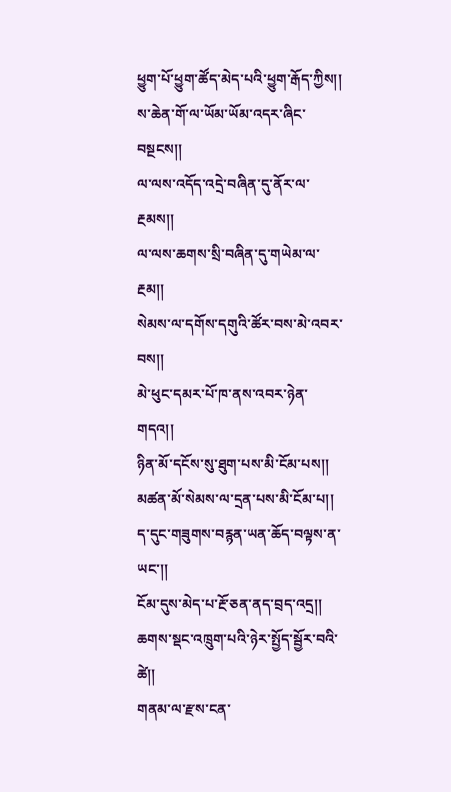ཕྱུག་པོ་ཕྱུག་ཚོད་མེད་པའི་ཕྱུག་རྒོད་ཀྱིས།།
ས་ཆེན་གོ་ལ་ཡོམ་ཡོམ་འདར་ཞིང་བསྔངས།།
ལ་ལས་འདོད་འདྲེ་བཞིན་དུ་ནོར་ལ་རྔམས།།
ལ་ལས་ཆགས་སྲི་བཞིན་དུ་གཡེམ་ལ་རྔམ།།
སེམས་ལ་དགོས་དགུའི་ཚོར་བས་མེ་འབར་བས།།
མེ་ཕུང་དམར་པོ་ཁ་ནས་འབར་ཉེན་གདའ།།
ཉིན་མོ་དངོས་སུ་ཐུག་པས་མི་ངོམ་པས།།
མཚན་མོ་སེམས་ལ་དྲན་པས་མི་ངོམ་པ།།
ད་དུང་གཟུགས་བརྙན་ཡན་ཆོད་བལྟས་ན་ཡང་།།
ངོམ་དུས་མེད་པ་རྔོ་ཅན་ནད་བྲད་འདྲ།།
ཆགས་སྡང་འཁྲུག་པའི་ཉེར་སྤྱོད་སྦྱོར་བའི་ཚེ།།
གནམ་ལ་རྫས་ངན་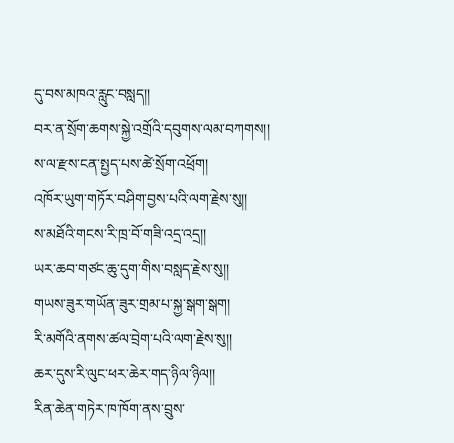དུ་བས་མཁའ་རླུང་བསླད།།
བར་ན་སྲོག་ཆགས་སྐྱེ་འགྲོའི་དབུགས་ལམ་བཀགས།།
ས་ལ་རྫས་ངན་སྤྱད་པས་ཚེ་སྲོག་འཕྲོག།
འཁོར་ཡུག་གཏོར་བཤིག་བྱས་པའི་ལག་རྗེས་སུ།།
ས་མཐོའི་གངས་རི་ཁྲ་བོ་གཟི་འདྲ་འདྲ།།
ཡར་ཆབ་གཙང་ཆུ་དུག་གིས་བསླད་རྗེས་སུ།།
གཡས་ཟུར་གཡོན་ཟུར་གྲམ་པ་སྐྱ་སྒག་སྒག།
རི་མགོའི་ནགས་ཚལ་བྲེག་པའི་ལག་རྗེས་སུ།།
ཆར་དུས་རི་ལུང་ཕར་ཆེར་གད་ཉིལ་ཉིལ།།
རིན་ཆེན་གཏེར་ཁ་ཁོག་ནས་བྲུས་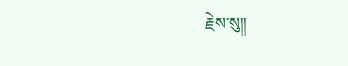རྗེས་སུ།།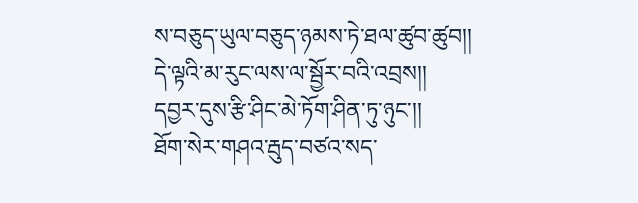ས་བཅུད་ཡུལ་བཅུད་ཉམས་ཏེ་ཐལ་ཚུབ་ཚུབ།།
དེ་ལྟའི་མ་རུང་ལས་ལ་སྦྱོར་བའི་འབྲས།།
དབྱར་དུས་རྩི་ཤིང་མེ་ཏོག་ཤིན་ཏུ་ཉུང་།།
ཐོག་སེར་གཤའ་རྦུད་བཙའ་སད་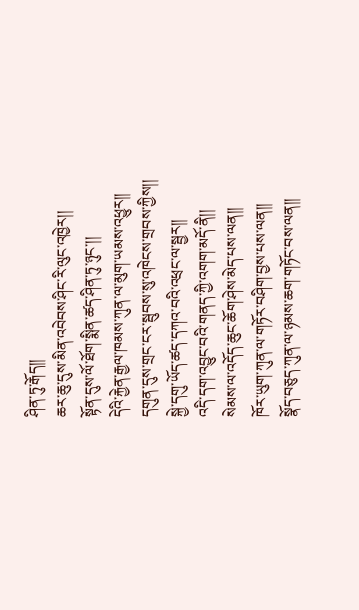ཤིན་ཏུ་རྒོད།།
ཆར་ཆུ་དུས་མིན་འབེབས་ཤིང་རི་ལུང་འཁྱེར།།
སྟོན་དུས་ལོ་ཐོག་སྨིན་ཚད་ཤིན་ཏུ་ཉུང་།།
དེའི་རྐྱེན་རྒྱལ་ཁམས་ཀུན་ལ་མུག་ཡམས་འཕྱུར།།
དགུན་དུས་གྲང་ངར་སྦུབས་སུ་འཁེངས་གྲབས་ཀྱིས།།
སྐྱེ་དགུ་ཡོད་ཚད་དཀའ་བའི་འཕྲང་ལ་སྦྱར།།
འདི་དག་འབྱུང་བའི་གནད་ཀྱི་འགག་མདོ་ནི།།
སེམས་ལ་འདོད་ཆུང་ཆོག་ཤེས་མེད་པས་ལན།།
ཁོར་ཡུག་ཀུན་ལ་གཏོར་བཤིག་བྱས་པས་ལན།།
སྣོད་བཅུད་ཀུན་ལ་ཉམས་ཆག་གཏོང་བས་ལན།།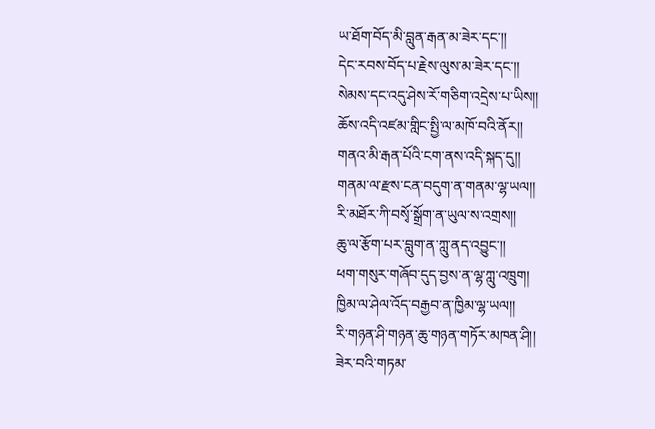ཡ་ཐོག་བོད་མི་བླུན་རྒན་མ་ཟེར་དང་།།
དེང་རབས་བོད་པ་རྗེས་ལུས་མ་ཟེར་དང་།།
སེམས་དང་འདུ་ཤེས་རོ་གཅིག་འདྲེས་པ་ཡིས།།
ཆོས་འདི་འཛམ་གླིང་སྤྱི་ལ་མཁོ་བའི་ནོར།།
གནའ་མི་རྒན་པོའི་ངག་ནས་འདི་སྐད་དུ།།
གནམ་ལ་རྫས་ངན་བདུག་ན་གནམ་ལྷ་ཡལ།།
རི་མཐོར་ཀི་བསྭོ་སྒྲོག་ན་ཡུལ་ས་འགྲས།།
ཆུ་ལ་རྩོག་པར་བླུག་ན་ཀླུ་ནད་འབྱུང་།།
ཕག་གསུར་གཞོབ་དུད་བྱས་ན་ལྷ་ཀླུ་འཁྲུག།
ཁྱིམ་ལ་ཤེལ་འོད་བརྒྱབ་ན་ཁྱིམ་ལྷ་ཡལ།།
རི་གཉན་ཤི་གཉན་ཆུ་གཉན་གཏོར་མཁན་ཤི།།
ཟེར་བའི་གཏམ་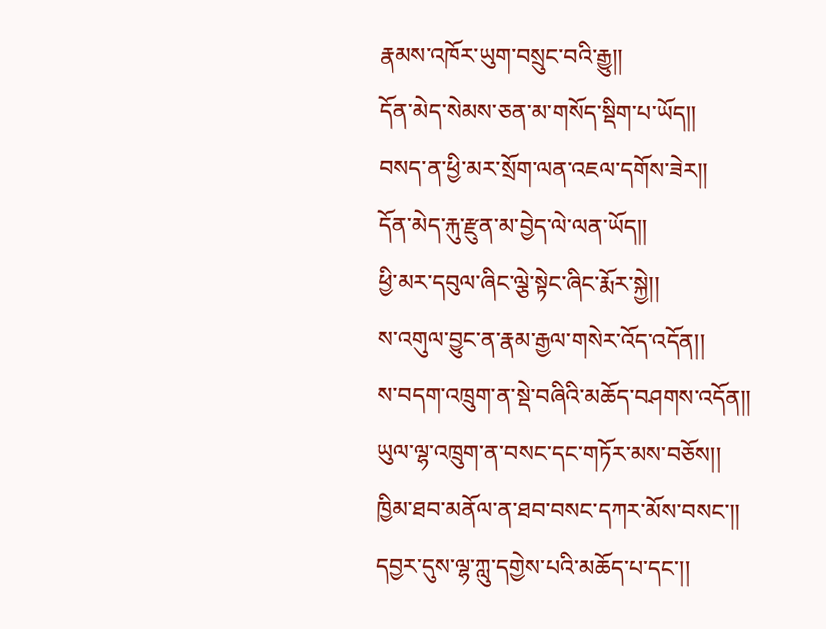རྣམས་འཁོར་ཡུག་བསྲུང་བའི་རྒྱུ།།
དོན་མེད་སེམས་ཅན་མ་གསོད་སྡིག་པ་ཡོད།།
བསད་ན་ཕྱི་མར་སྲོག་ལན་འཇལ་དགོས་ཟེར།།
དོན་མེད་རྐུ་རྫུན་མ་བྱེད་ལེ་ལན་ཡོད།།
ཕྱི་མར་དབུལ་ཞིང་ལྕེ་སྟེང་ཞིང་རྨོར་སྐྱེ།།
ས་འགུལ་བྱུང་ན་རྣམ་རྒྱལ་གསེར་འོད་འདོན།།
ས་བདག་འཁྲུག་ན་སྡེ་བཞིའི་མཆོད་བཤགས་འདོན།།
ཡུལ་ལྷ་འཁྲུག་ན་བསང་དང་གཏོར་མས་བཅོས།།
ཁྱིམ་ཐབ་མནོལ་ན་ཐབ་བསང་དཀར་མོས་བསང་།།
དབྱར་དུས་ལྷ་ཀླུ་དགྱེས་པའི་མཆོད་པ་དང་།།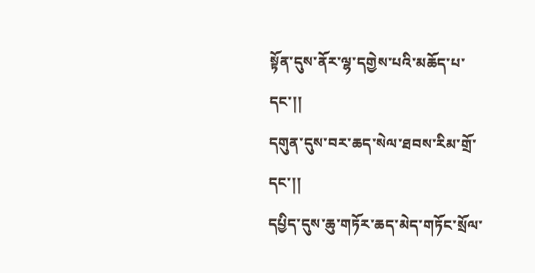སྟོན་དུས་ནོར་ལྷ་དགྱེས་པའི་མཆོད་པ་དང་།།
དགུན་དུས་བར་ཆད་སེལ་ཐབས་རིམ་གྲོ་དང་།།
དཔྱིད་དུས་ཆུ་གཏོར་ཆད་མེད་གཏོང་སྲོལ་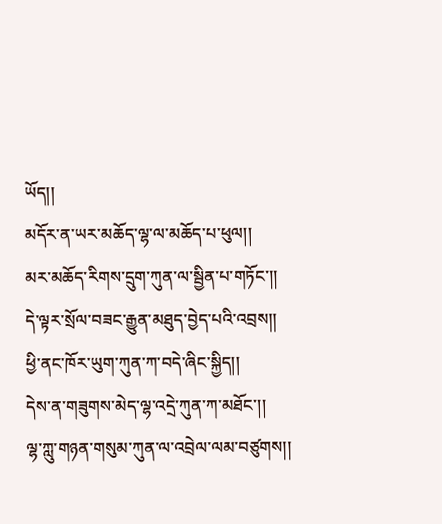ཡོད།།
མདོར་ན་ཡར་མཆོད་ལྷ་ལ་མཆོད་པ་ཕུལ།།
མར་མཆོད་རིགས་དྲུག་ཀུན་ལ་སྦྱིན་པ་གཏོང་།།
དེ་ལྟར་སྲོལ་བཟང་རྒྱུན་མཐུད་བྱེད་པའི་འབྲས།།
ཕྱི་ནང་ཁོར་ཡུག་ཀུན་ཀ་བདེ་ཞིང་སྐྱིད།།
དེས་ན་གཟུགས་མེད་ལྷ་འདྲེ་ཀུན་ཀ་མཐོང་།།
ལྷ་ཀླུ་གཉན་གསུམ་ཀུན་ལ་འབྲེལ་ལམ་བཙུགས།།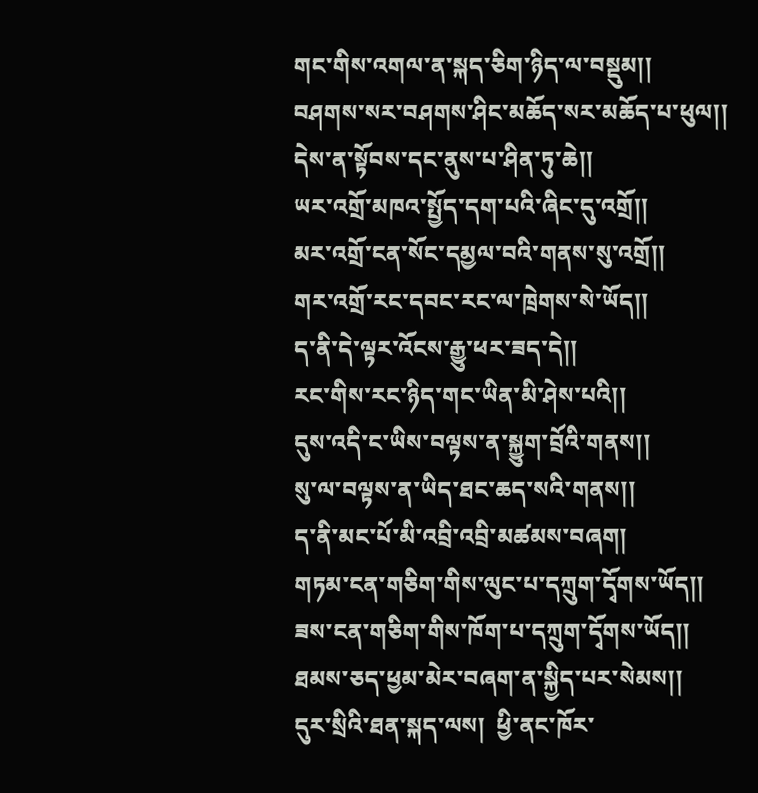གང་གིས་འགལ་ན་སྐད་ཅིག་ཉིད་ལ་བསྡུམ།།
བཤགས་སར་བཤགས་ཤིང་མཆོད་སར་མཆོད་པ་ཕུལ།།
དེས་ན་སྟོབས་དང་ནུས་པ་ཤིན་ཏུ་ཆེ།།
ཡར་འགྲོ་མཁའ་སྤྱོད་དག་པའི་ཞིང་དུ་འགྲོ།།
མར་འགྲོ་ངན་སོང་དམྱལ་བའི་གནས་སུ་འགྲོ།།
གར་འགྲོ་རང་དབང་རང་ལ་ཁྲེགས་སེ་ཡོད།།
ད་ནི་དེ་ལྟར་འོངས་རྒྱུ་ཕར་ཟད་དེ།།
རང་གིས་རང་ཉིད་གང་ཡིན་མི་ཤེས་པའི།།
དུས་འདི་ང་ཡིས་བལྟས་ན་སྐྱུག་བྲོའི་གནས།།
སུ་ལ་བལྟས་ན་ཡིད་ཐང་ཆད་སའི་གནས།།
ད་ནི་མང་པོ་མི་འབྲི་འབྲི་མཚམས་བཞག།
གཏམ་ངན་གཅིག་གིས་ལུང་པ་དཀྲུག་དྭོགས་ཡོད།།
ཟས་ངན་གཅིག་གིས་ཁོག་པ་དཀྲུག་དྭོགས་ཡོད།།
ཐམས་ཅད་ཕྱམ་མེར་བཞག་ན་སྐྱིད་པར་སེམས།།
དུར་སྲིའི་ཐན་སྐད་ལས།  ཕྱི་ནང་ཁོར་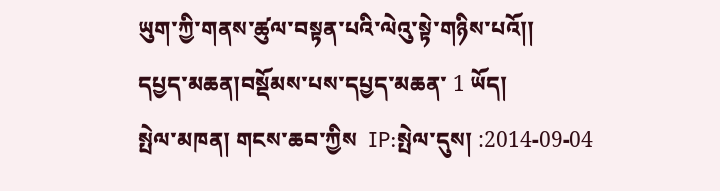ཡུག་ཀྱི་གནས་ཚུལ་བསྟན་པའི་ལེའུ་སྟེ་གཉིས་པའོ།།
དཔྱད་མཆན།བསྡོམས་པས་དཔྱད་མཆན་ 1 ཡོད།
སྤེལ་མཁན། གངས་ཆབ་ཀྱིས  IP:སྤེལ་དུས། :2014-09-04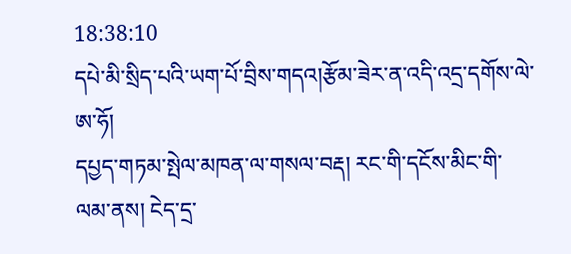18:38:10
དཔེ་མི་སྲིད་པའི་ཡག་པོ་བྲིས་གདའ།རྩོམ་ཟེར་ན་འདི་འདྲ་དགོས་ལེ་ཨ་ཧོ།
དཔྱད་གཏམ་སྤེལ་མཁན་ལ་གསལ་བརྡ། རང་གི་དངོས་མིང་གི་ལམ་ནས། ངེད་དྲ་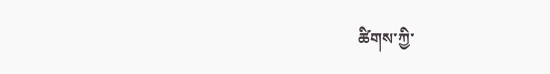ཚིགས་ཀྱི་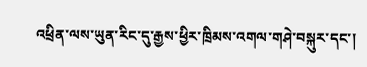འཕྲིན་ལས་ཡུན་རིང་དུ་རྒྱས་ཕྱིར་ཁྲིམས་འགལ་གཤེ་བསྐུར་དང་།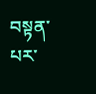བསྟན་པར་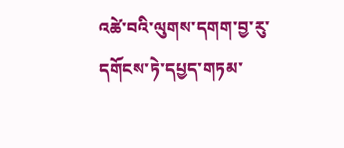འཚེ་བའི་ལུགས་དགག་བྱ་རུ་དགོངས་ཏེ་དཔྱད་གཏམ་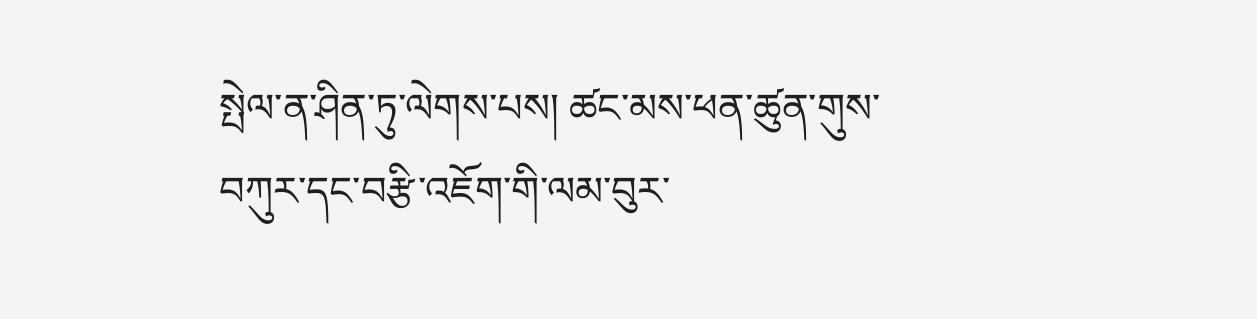སྤེལ་ན་ཤིན་ཏུ་ལེགས་པས། ཚང་མས་ཕན་ཚུན་གུས་བཀུར་དང་བརྩི་འཇོག་གི་ལམ་བུར་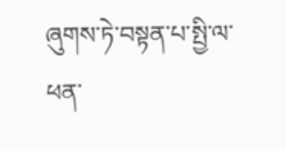ཞུགས་ཏེ་བསྟན་པ་སྤྱི་ལ་ཕན་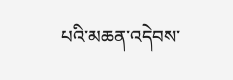པའི་མཆན་འདེབས་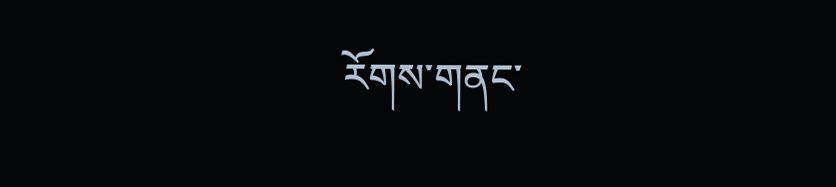རོགས་གནང་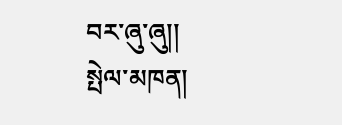བར་ཞུ་ཞུ།།
སྤེལ་མཁན།